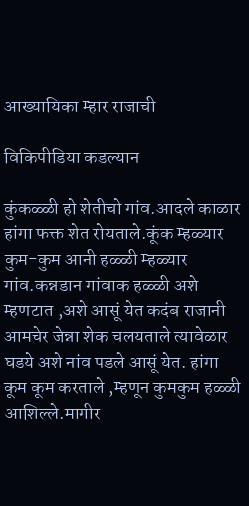आख्यायिका म्हार राजाची

विकिपीडिया कडल्यान

कुंकळ्ळी हो शेतीचो गांव.आदले काळार हांगा फक्त शेत रोयताले.कूंक म्हळ्यार कुम-कुम आनी हळ्ळी म्हळ्यार गांव.कन्नडान गांवाक हळ्ळी अशे म्हणटात ,अशे आसूं येत कदंब राजानी आमचेर जेन्ना शेक चलयताले त्यावेळार घडये अशे नांव पडले आसूं येत. हांगा कूम कूम करताले ,म्हणून कुमकुम हळ्ळी आशिल्ले.मागीर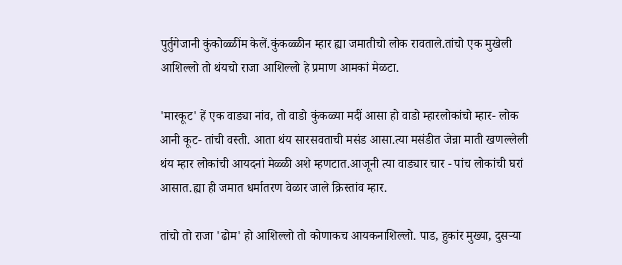पुर्तुगेजानी कुंकोळ्ळींम केलें.कुंकळ्ळीन म्हार ह्या जमातीचो लोक रावताले.तांचो एक मुखेली आशिल्लो तो थंयचो राजा आशिल्लो हे प्रमाण आमकां मेळटा.

'मारकूट' हें एक वाड्या नांव, तो वाडो कुंकळ्या मदीं आसा हो वाडो म्हारलोकांचो म्हार- लोक आनी कूट- तांची वस्ती. आता थंय सारसवताची मसंड आसा.त्या मसंडीत जेन्ना माती खणल्लेली थंय म्हार लोकांची आयदनां मेळ्ळी अशे म्हणटात.आजूनी त्या वाड्यार चार - पांच लोकांची घरां आसात.ह्या ही जमात धर्मातरण वेळार जाले क्रिस्तांव म्हार.

तांचो तो राजा 'ढोम' हो आशिल्लो तो कोणाकच आयकनाशिल्लो. पाड, हुकांर मुख्या, दुसऱ्या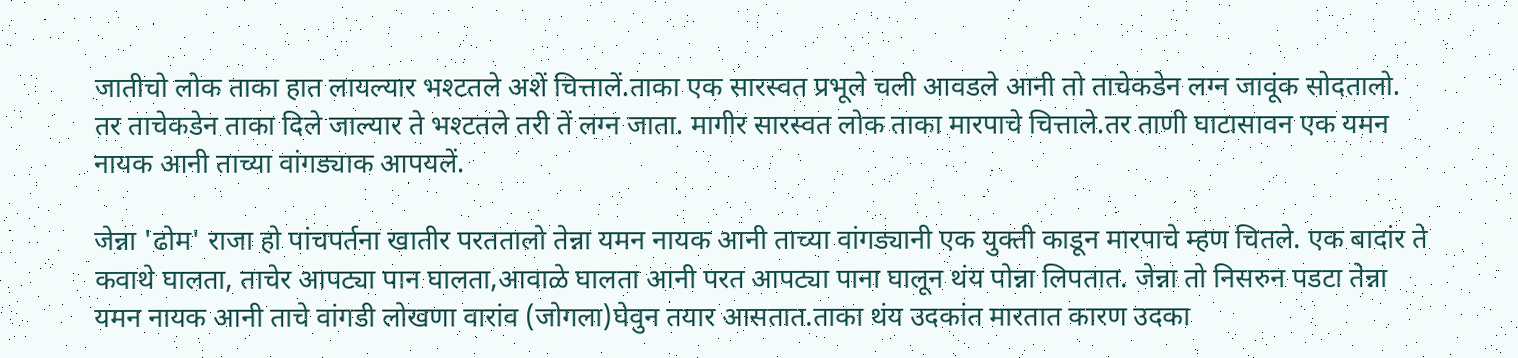जातीचो लोक ताका हात लायल्यार भश्टतले अशें चित्तालें.ताका एक सारस्वत प्रभूले चली आवडले आनी तो ताचेकडेन लग्न जावूंक सोदतालो. तर ताचेकडेन ताका दिले जाल्यार ते भश्टतले तरी तें लग्न जाता. मागीर सारस्वत लोक ताका मारपाचे चित्ताले.तर ताणी घाटासावन एक यमन नायक आनी ताच्या वांगड्याक आपयलें.

जेन्ना 'ढोम' राजा हो पांचपर्तना खातीर परततालो तेन्ना यमन नायक आनी ताच्या वांगड्यानी एक युक्ती काडून मारपाचे म्हण चितले. एक बादांर ते कवाथे घालता, ताचेर आपट्या पान घालता,आवाळे घालता आनी परत आपट्या पाना घालून थंय पोन्ना लिपतात. जेन्ना तो निसरुन पडटा तेन्ना यमन नायक आनी ताचे वांगडी लोखणा वारांव (जोगला)घेवुन तयार आसतात.ताका थंय उदकांत मारतात कारण उदका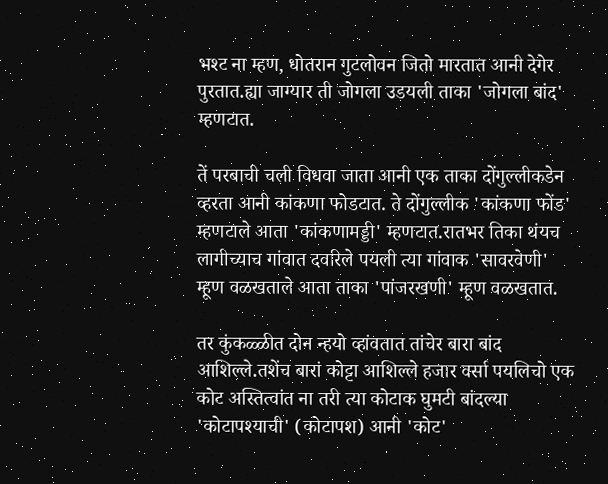भश्ट ना म्हण, धोतरान गुटलोवन जितो मारतात आनी देगेर पुरतात.ह्या जाग्यार ती जोगला उडयली ताका 'जोगला बांद' म्हणटात.

तें परबाची चली विधवा जाता आनी एक ताका दोंगुल्लीकडेन व्हरता आनी कांकणा फोडटात. ते दोंगुल्लीक 'कांकणा फोंड' म्हणटाले आता 'कांकणामड्डी' म्हणटात.रातभर तिका थंयच लागीच्याच गांवात दवरिले पयली त्या गांवाक 'सावरवेणी' म्हूण वळखताले आता ताका 'पांजरखणी' म्हूण वळखतात.

तर कुंकळ्ळीत दोन न्हयो व्हांवतात तांचेर बारा बांद आशिल्ले.तशेंच बारां कोट्टा आशिल्ले हजार वर्सा पयलिचो एक कोट अस्तित्वांत ना तरी त्या कोटाक घुमटी बांदल्या 'कोटापश्याची' (कोटापश) आनी 'कोट'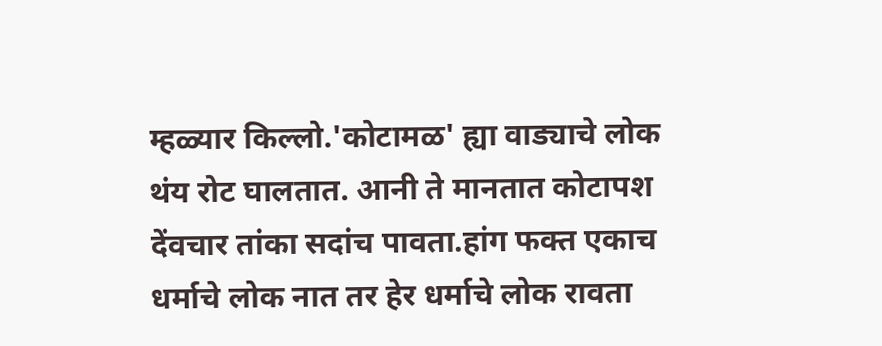म्हळ्यार किल्लो.'कोटामळ' ह्या वाड्याचे लोक थंय रोट घालतात. आनी ते मानतात कोटापश देंवचार तांका सदांच पावता.हांग फक्त एकाच धर्माचे लोक नात तर हेर धर्माचे लोक रावता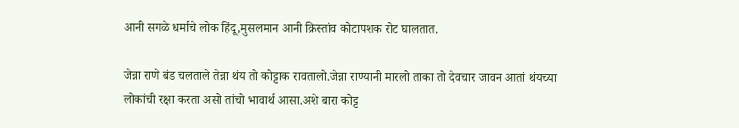आनी सगळे धर्माचे लोक हिंदू,मुसलमान आनी क्रिस्तांव कोटापशक रोट घालतात.

जेन्ना राणे बंड चलताले तेन्ना थंय तो कोट्टाक रावतालो.जेन्ना राण्यानी मारलो ताका तो देवचार जावन आतां थंयच्या लोकांची रक्षा करता असो तांचो भावार्थ आसा.अशे बारा कोट्ट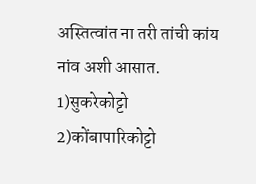अस्तित्वांत ना तरी तांची कांय नांव अशी आसात. 1)सुकरेकोट्टो 2)कोंबापारिकोट्टो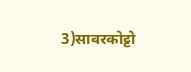3)सावरकोट्टो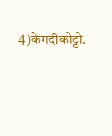4)केगदीकोट्टो.